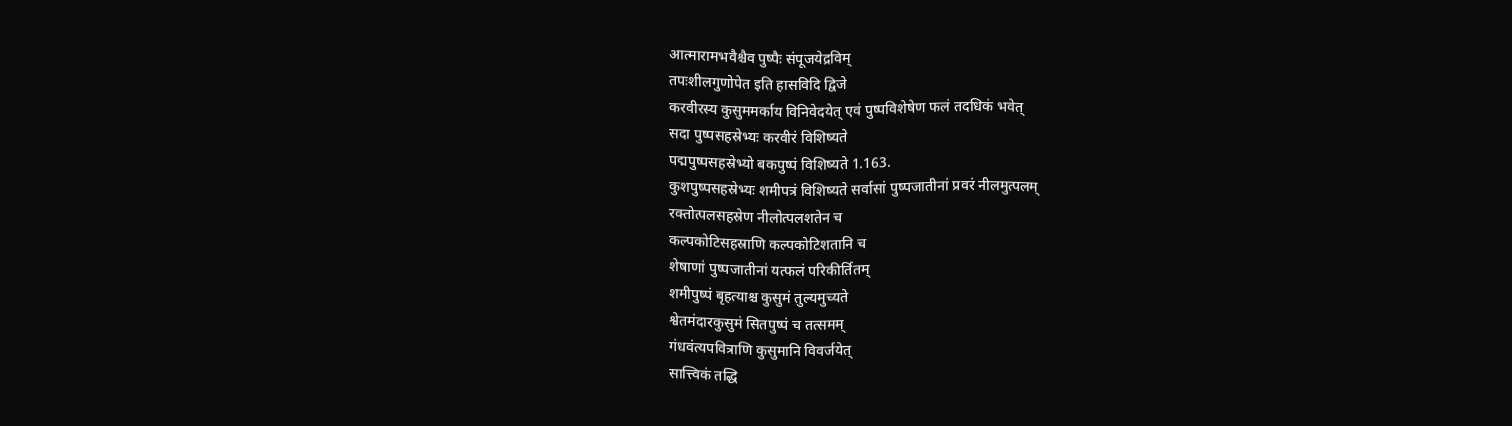आत्मारामभवैश्चैव पुष्पैः संपूजयेद्रविम्
तपःशीलगुणोपेत इति हासविदि द्विजे
करवीरस्य कुसुममर्काय विनिवेदयेत् एवं पुष्पविशेषेण फलं तदधिकं भवेत्
सदा पुष्पसहस्रेभ्यः करवीरं विशिष्यते
पद्मपुष्पसहस्रेभ्यो बकपुष्पं विशिष्यते 1.163.
कुशपुष्पसहस्रेभ्यः शमीपत्रं विशिष्यते सर्वासां पुष्पजातीनां प्रवरं नीलमुत्पलम्
रक्तोत्पलसहस्रेण नीलोत्पलशतेन च
कल्पकोटिसहस्राणि कल्पकोटिशतानि च
शेषाणां पुष्पजातीनां यत्फलं परिकीर्तितम्
शमीपुष्पं बृहत्याश्च कुसुमं तुल्यमुच्यते
श्वेतमंदारकुसुमं सितपुष्पं च तत्समम्
गंधवंत्यपवित्राणि कुसुमानि विवर्जयेत्
सात्त्विकं तद्धि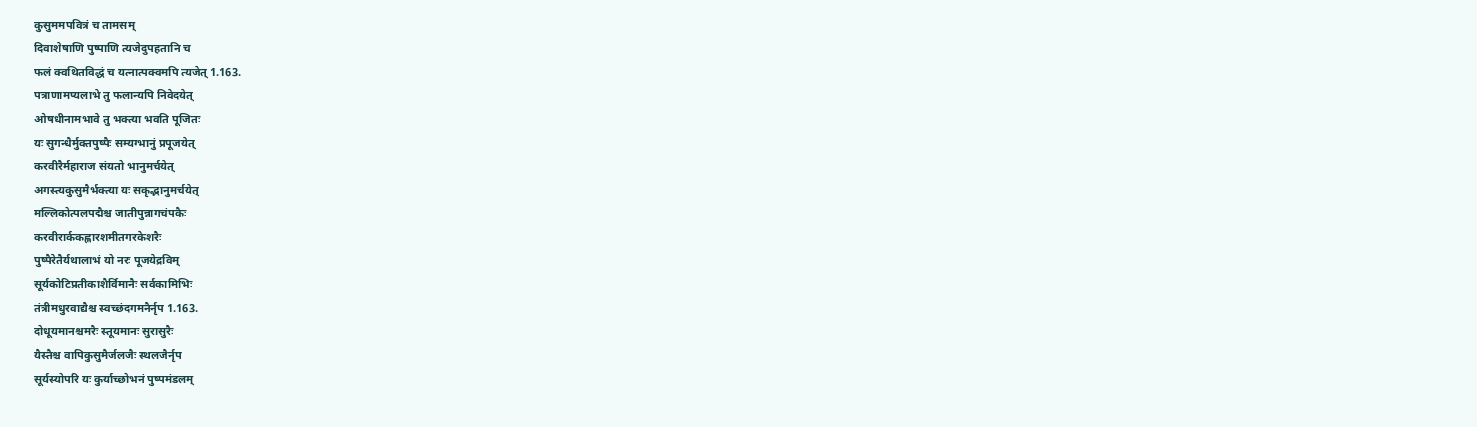कुसुममपवित्रं च तामसम्
दिवाशेषाणि पुष्पाणि त्यजेदुपहतानि च
फलं क्वथितविद्धं च यत्नात्पक्वमपि त्यजेत् 1.163.
पत्राणामप्यलाभे तु फलान्यपि निवेदयेत्
ओषधीनामभावे तु भक्त्या भवति पूजितः
यः सुगन्धैर्मुक्तपुष्पैः सम्यग्भानुं प्रपूजयेत्
करवीरैर्महाराज संयतो भानुमर्चयेत्
अगस्त्यकुसुमैर्भक्त्या यः सकृद्भानुमर्चयेत्
मल्लिकोत्पलपद्मैश्च जातीपुन्नागचंपकैः
करवीरार्ककह्लारशमीतगरकेशरैः
पुष्पैरेतैर्यथालाभं यो नरः पूजयेद्रविम्
सूर्यकोटिप्रतीकाशैर्विमानैः सर्वकामिभिः
तंत्रीमधुरवाद्यैश्च स्वच्छंदगमनैर्नृप 1.163.
दोधूयमानश्चमरैः स्तूयमानः सुरासुरैः
यैस्तैश्च वापिकुसुमैर्जलजैः स्थलजैर्नृप
सूर्यस्योपरि यः कुर्याच्छोभनं पुष्पमंडलम्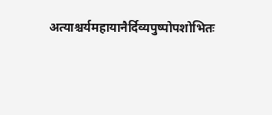अत्याश्चर्यमहायानैर्दिव्यपुष्पोपशोभितः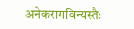अनेकरागविन्यस्तैः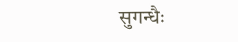सुगन्धैः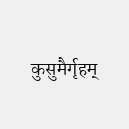कुसुमैर्गृहम्